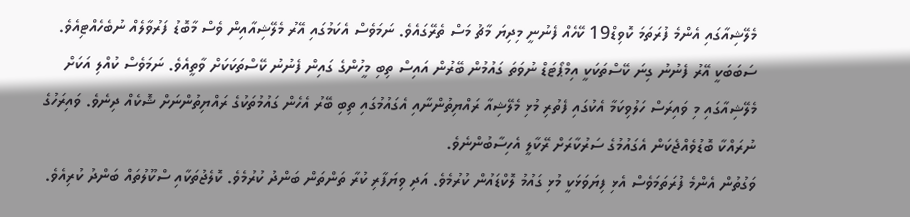މެލޭޝިއާގައި އެންމެ ފުރަތަމަ ކޮވިޑް19 ކޭހެއް ފެނުނީ މިދިޔަ މާޗު މަސް ތެރޭގައެވެ. ނަމަވެސް އެކަމުގައި އޭރު މެލޭޝިއާއިން ވެސް މާބޮޑު ފަރުވާލެއް ނުބެހެއްޓިއެވެ. ސަބަބަކީ އޭރު ފެނުނު ގިނަ ކޭސްތަކަކީ އިމްޕޯޓަޑް ނުވަތަ ގައުމުން ބޭރުން އައިސް ތިބި މީހުންގެ ގައިން ފެނުނު ކޭސްތަކަކަށް ވާތީއެވެ. ނަމަވެސް ކުއްލި އަކަށް މެލޭޝިއާގައި މި ވައިރަސް ހަލުވިކަމާ އެކުގައި ފެތުރި މުޅި މެލޭޝިއާ ރައްޔިތުންނާއި އެގައުމުގައި ތިބި ބޭރު އެހެން ގައުމުތަކުގެ ރައްޔިތުންނަށް ޝޮކެއް ދިނެވެ. ވައިރަހުގެ ނުރައްކާ ބޮޑުވެއްޖެކަން އެގައުމުގެ ސަރުކާރަށް ރޭކާލީ އެހިސާބުންނެވެ.
ވަގުތުން އެންމެ ފުރަތަމަވެސް އެޅި ފިޔަވަޅަކީ މުޅި ގައުމު ލޮކްޑައުން ކުރުމެވެ. އަދި ވިޔަފާރި ކުރާ ތަންތަން ބަންދު ކުރުމެވެ. ކޮލެޖުތަކާއި ސްކޫލުތައް ބަންދު ކުރިއެވެ.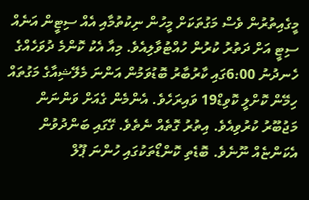މީގެއިތުރުން ވެސް މަގުތަކަށް މީހުން ނިކުތުމާއި އެއް ސިޓީން އަނެއް ސިޓީ އަށް ދަތުރު ކުރުން ހުއްޓުވާލިއެވެ. މިއާ އެކު ކޮންމެ ދުވަހެއްގެ ހެނދުނު 6:00ގައި ކާރުބާރު ބޮޑުވަމުން އަންނަ މެލޭޝިއާގެ މަގުތައް ހިމޭން ކޮށްލީ ކޮވިޑް19 ވައިރަހެވެ. އެންމެން ގެއަށް ވަންނަން މަޖުބޫރު ކުރުވިއެވެ. އިތުރު ގޮތެއް ނެތެވެ. ގޭގައި ބަންދުވުން އެކަންޏެއް ނޫނެވެ. ބޮޑެތި ކޮންޑޯތަކުގައި ހުންނަ ޕޫލް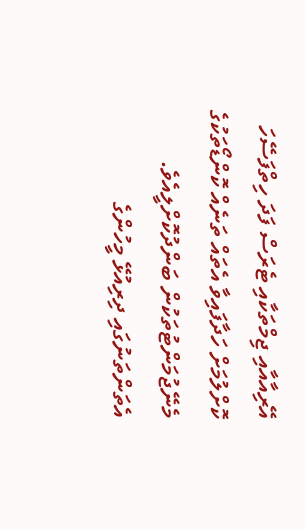އޭރިއާއާއި ޖިމްތަކާއި ޓެރަސް ފަދަ ހިތްފަސޭހަ ކޮށްލުމަށް ހަދާފައިވާ އެތައް ތަނެއް ކޮންޑޯތަކުގެ މެނޭޖުމަންޓުތަކުން ބަންދުކޮށްލީއެވެ. އެތަންތަނުގައި ދިރިއުޅޭ މީހުންގެ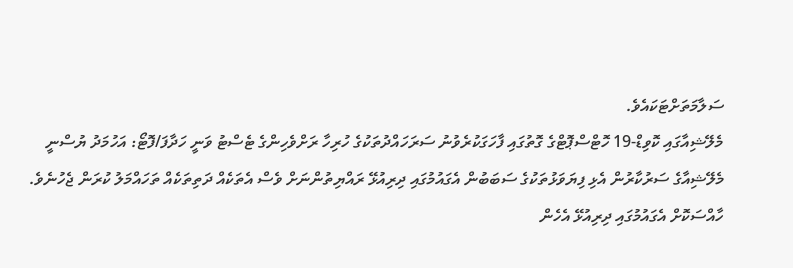ސަލާމަތަށްޓަކައެވެ.
މެލޭޝިއާގައި ކޮވިޑް-19 ހޮޓްސްޕޮޓްގެ ގޮތުގައި ފާހަގަކުރެވުނު ސަރަހައްދުތަކުގެ ހުރިހާ ރަށްވެހިންގެ ޓެސްޓު ވަނީ ހަދާފަ/ފޮޓޯ: އަހުމަދު ޔުސްނީ
މެލޭޝިއާގެ ސަރުކާރުން އެޅި ފިޔަވަޅުތަކުގެ ސަބަބުން އެގައުމުގައި ދިރިއުޅޭ ރައްޔިތުންނަށް ވެސް އެތަކެއް ދަތިތަކެއް ތަހައްމަލު ކުރަން ޖެހުނެވެ. ހާއްސަކޮށް އެގައުމުގައި ދިރިއުޅޭ އެހެން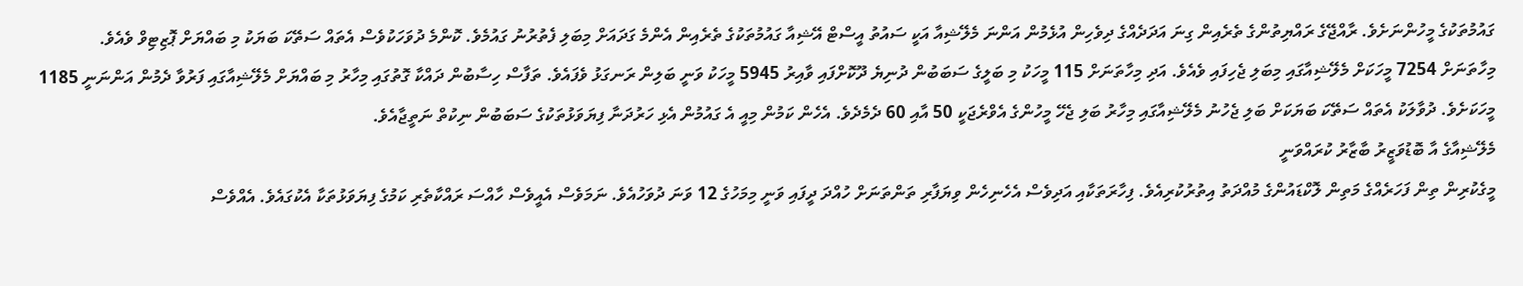ގައުމުތަކުގެ މީހުންނަށެވެ. ރާއްޖޭގެ ރައްޔިތުންގެ ތެރެއިން ގިނަ އަދަދެއްގެ ދިވެހިން އުޅެމުން އަންނަ މެލޭޝިއާ އަކީ ސައުތު އީސްޓް އޭޝިއާ ގައުމުތަކުގެ ތެރެއިން އެންމެ ގަދައަށް މިބަލި ފެތުރުނު ގައުމެވެ. ކޮންމެ ދުވަހަކުވެސް އެތައް ސަތޭކަ ބަޔަކު މި ބައްޔަށް ޕޮޒިޓިވް ވެއެވެ.
މިހާތަނަށް 7254 މީހަކަށް މެލޭޝިއާގައި މިބަލި ޖެހިފައި ވެއެވެ. އަދި މިހާތަނަށް 115 މީހަކު މި ބަލީގެ ސަބަބުން ދުނިޔެ ދޫކޮށްފައި ވާއިރު 5945 މީހަކު ވަނީ ބަލިން ރަނގަޅު ވެފައެވެ. ތަފާސް ހިސާބުން ދައްކާ ގޮތުގައި މިހާރު މި ބައްޔަށް މެލޭޝިއާގައި ފަރުވާ ދެމުން އަންނަނީ 1185 މީހަކަށެވެ. ދުވާލަކު އެތައް ސަތޭކަ ބަޔަކަށް ބަލި ޖެހުނު މެލޭޝިއާގައި މިހާރު ބަލި ޖެހޭ މީހުންގެ އެވްރެޖަކީ 50 އާއި 60 ދެމެދެވެ. އެހެން ކަމުން މިއީ އެ ގައުމުން އެޅި ހަރުދަނާ ފިޔަވަޅުތަކުގެ ސަބަބުން ނިކުތް ނަތީޖާއެވެ.
މެލޭޝިއާގެ އާ ބޮޑުވަޒީރު ބާޒާރު ކުރައްވަނީ
މީގެކުރިން ތިން ފަހަރެއްގެ މަތިން ލޮކްޑައުންގެ މުއްދަތު އިތުރުކުރިއެވެ. ފިހާރަތަކާއި އަދިވެސް އެހެނިހެން ވިޔަފާރި ތަންތަނަށް ހުއްދަ ދީފައި ވަނީ މިމަހުގެ 12 ވަނަ ދުވަހުއެވެ. ނަމަވެސް އެއީވެސް ހާއްސަ ރައްކާތެރި ކަމުގެ ފިޔަވަޅުތަކާ އެކުގައެވެ. އެއްވެސް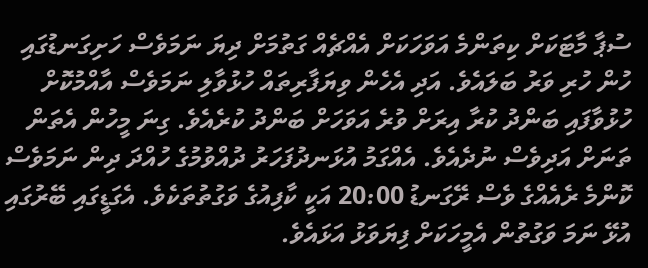ސުޕާ މާޓަކަށް ކިތަންމެ އަވަހަކަށް އެއްޗެއް ގަތުމަށް ދިޔަ ނަމަވެސް ހަށިގަނޑުގައި ހުން ހުރި ވަރު ބަލައެވެ. އަދި އެހެން ވިޔަފާރިތައް ހުޅުވާލި ނަމަވެސް އާއްމުކޮށް ހުޅުވާފައި ބަންދު ކުރާ އިރަށް ވުރެ އަވަހަށް ބަންދު ކުރެއެވެ. ގިނަ މީހުން އެތަން ތަނަށް އަދިވެސް ނުދެއެވެ. އެއްގަމު އުޅަނދުފަހަރު ދުއްވުމުގެ ހުއްދަ ދިން ނަމަވެސް ކޮންމެ ރެއެއްގެ ވެސް ރޭގަނޑު 20:00 އަކީ ކާފިއުގެ ވަގުތުތަކެވެ. އެގަޑީގައި ބޭރުގައި އުޅޭ ނަމަ ވަގުތުން އެމީހަކަށް ފިޔަވަޅު އަޅައެވެ.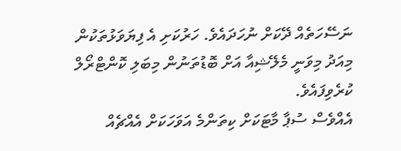ނަސޭހަތެއް ދޭކަށް ނުހަދައެވެ. ހަރުކަށި އެ ފިޔަވަޅުތަކުން މިއަދު މިވަނީ މެލޭޝިއާ އަށް ބޮޑުތަނުން މިބަލި ކޮންޓްރޯލް ކުރެވިފައެވެ.
އެއްވެސް ސުޕާ މާޓަކަށް ކިތަންމެ އަވަހަކަށް އެއްޗެއް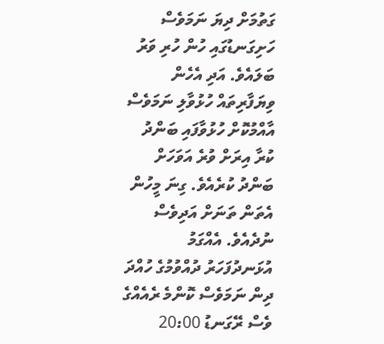ގަތުމަށް ދިޔަ ނަމަވެސް ހަށިގަނޑުގައި ހުން ހުރި ވަރު ބަލައެވެ. އަދި އެހެން ވިޔަފާރިތައް ހުޅުވާލި ނަމަވެސް އާއްމުކޮށް ހުޅުވާފައި ބަންދު ކުރާ އިރަށް ވުރެ އަވަހަށް ބަންދު ކުރެއެވެ. ގިނަ މީހުން އެތަން ތަނަށް އަދިވެސް ނުދެއެވެ. އެއްގަމު އުޅަނދުފަހަރު ދުއްވުމުގެ ހުއްދަ ދިން ނަމަވެސް ކޮންމެ ރެއެއްގެ ވެސް ރޭގަނޑު 20:00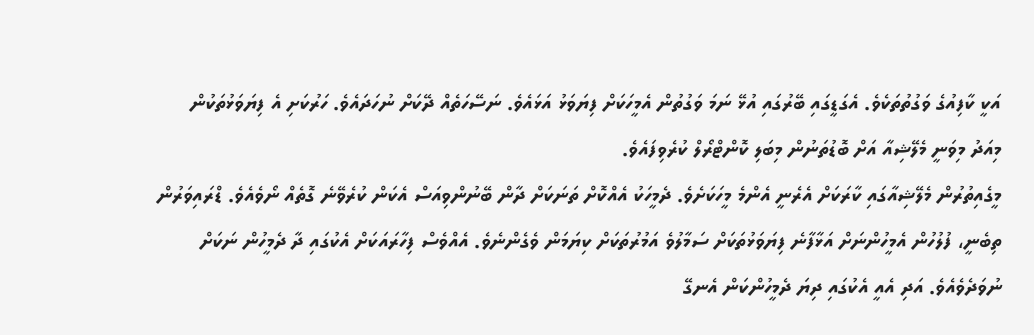އަކީ ކާފިއުގެ ވަގުތުތަކެވެ. އެގަޑީގައި ބޭރުގައި އުޅޭ ނަމަ ވަގުތުން އެމީހަކަށް ފިޔަވަޅު އަޅައެވެ. ނަސޭހަތެއް ދޭކަށް ނުހަދައެވެ. ހަރުކަށި އެ ފިޔަވަޅުތަކުން މިއަދު މިވަނީ މެލޭޝިއާ އަށް ބޮޑުތަނުން މިބަލި ކޮންޓްރޯލް ކުރެވިފައެވެ.
މީގެއިތުރުން މެލޭޝިއާގައި ކާރަކަށް އެރެނީ އެންމެ މީހަކަށެވެ. ދެމީހަކު އެއްކޮށް ތަނަކަށް ދާން ބޭނުންވިއަސް އެކަން ކުރެވޭނެ ގޮތެއް ނޯވެއެވެ. ޑްރައިވަރުން ތިބެނީ، ފުލުހުން އެމީހުންނަށް އަޅާފާނެ ފިޔަވަޅުތަކަށް ސަމާލުވެ އަމުރުތަކަށް ކިޔަމަން ވެގެންނެވެ. އެއްވެސް ފިހާރައަކަށް އެކުގައި ދާ ދެމީހުން ނަކަށް ނުވަދެވެއެވެ. އަދި އެއީ އެކުގައި ދިޔަ ދެމީހުންކަން އެނގޭ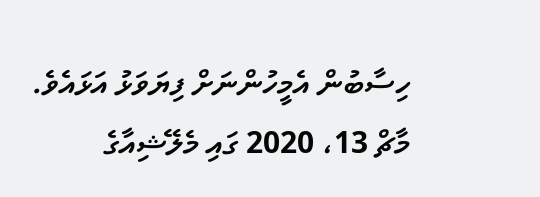ހިސާބުން އެމީހުންނަށް ފިޔަވަޅު އަޅައެވެ.
މާޗް 13، 2020 ގައި މެލޭޝިއާގެ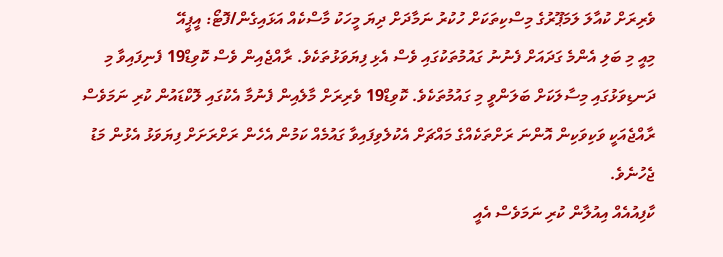ވެރިރަށް ކުއާލަ ލަމަޕޫރުގެ މިސްކިތަކަށް ހުކުރު ނަމާދަށް ދިޔަ މީހަކު މާސްކެއް އަޅައިގެން/ފޮޓޯ: އީޕީއޭ
މިއީ މި ބަލި އެންމެ ގަދައަށް ފެނުނު ގައުމުތަކުގައި ވެސް އެޅި ފިޔަވަޅުތަކެވެ. ރާއްޖެއިން ވެސް ކޮވިޑް19 ފެނިފައިވާ މި ދަނޑިވަޅުގައި މިސާލަކަށް ބަލަންވީ މި ގައުމުތަކެވެ. ކޮވިޑް19 ވެރިރަށް މާލެއިން ފެނުމާ އެކުގައި ލޮކްޑައުން ކުރި ނަމަވެސް ރާއްޖެއަކީ ވަކިވަކިން އޮންނަ ރަށްތަކެއްގެ މައްޗަށް އެކުލެވިފައިވާ ގައުމެއް ކަމުން އެހެން ރަށްރަށަށް ފިޔަވަޅު އެޅުން މަޑު ޖެހުނެވެ.
ކާފިއުއެއް އިއުލާން ކުރި ނަމަވެސް އެއީ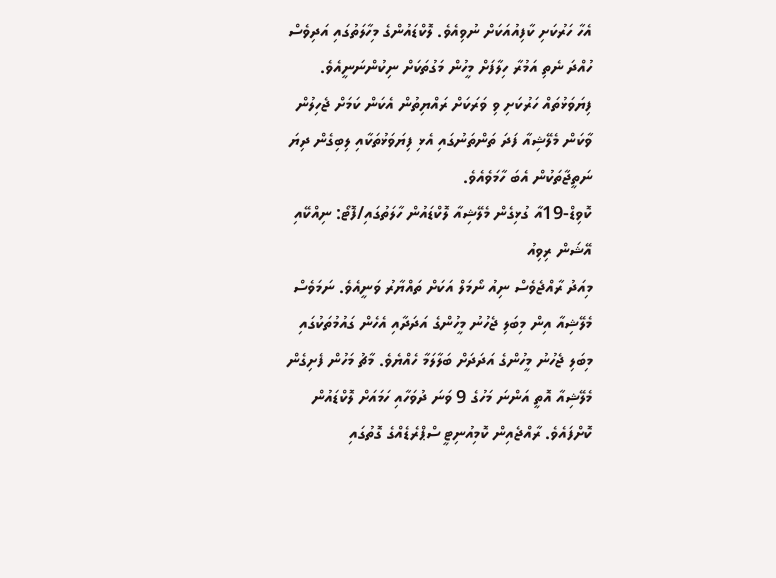އެހާ ހަރުކަށި ކާފިއުއަކަށް ނުވިއެވެ. ލޮކްޑައުންގެ މިހާލަތުގައި އަދިވެސް ހުއްދަ ނެތި އަމުރާ ހިލާފަށް މީހުން މަގުތަކަށް ނިކުންނަނީއެވެ. ފިޔަވަޅުތައް ހަރުކަށި ވި ވަރަކަށް ރައްޔިތުން އެކަން ކަމަށް ޖެހިލުން ވާކަން މެލޭޝިއާ ފަދަ ތަންތަނުގައި އެޅި ފިޔަވަޅުތަކާއި ލިބިގެން ދިޔަ ނަތީޖާތަކުން އެބަ ހާމަވެއެވެ.
ކޮވިޑް-19އާ ގުޅިގެން މެލޭޝިއާ ލޮކްޑައުން ހާލަތުގައި/ފޮޓޯ: ނިއްކޭއި އޭޝަން ރިވިއު
މިއަދު ރާއްޖެވެސް ނިއު ނޯމަލް އަކަށް ތައްޔާރު ވަނީއެވެ. ނަމަވެސް މެލޭޝިއާ އިން މިބަލި ޖެހުނު މީހުންގެ އަދަދާއި އެހެން ގައުމުތަކުގައި މިބަލި ޖެހުނު މީހުންގެ އަދަދަށް ބަލާލަމާ ހެއްޔެވެ. މާޗު މަހުން ފެށިގެން މެލޭޝިއާ އޮތީ އަންނަ މަހުގެ 9 ވަނަ ދުވަހާއި ހަމައަށް ލޮކްޑައުން ކޮށްފައެވެ. ރާއްޖެއިން ކޮމިއުނިޓީ ސްޕްރެޑެއްގެ ގޮތުގައި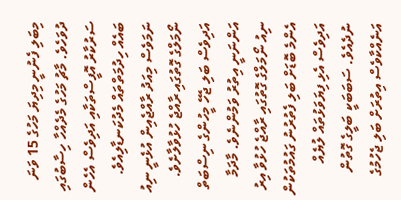މިބަލި ފެނުނީ މިދިޔަ މަހުގެ 15 ވަނަ ދުވަހެވެ. މާޗު މަހުގެ މެދެއްހާ ހިސާބުގައި ސަރުކާރު އޮފީސްތަކާއި އަދިވެސް އެހެން ބައެއް ހިދުމަތްތައް މެދުކަނޑާލިއެވެ. ނަމަވެސް މިއަދު ރާއްޖެއިން އުޅެނީ ނިއު ނޯމަލްގެ ގޮތުގައި ރާއްޖެ ހުޅުވާލާށެވެ. އަދިވެސް ބަލި ޖެހޭ މީހުންގެ ނިސްބަތް އަންނަނީ އިތުރު ވަމުންނެވެ. މާދަމާ ނިއު ނޯމަލްގެ ގޮތުގައި ރާއްޖެ ހުޅުވާ އިރު އެންމެ ބޮޑަށް ބަލި ފެތުރުނު ގައުމުތަކުން އަދިވެސް އެޅި ފިޔަވަޅުތައް ލުޔެއް ނުދެއެވެ. ސަބަބަކީ ބަލީގެ ގޮތުން އަނެއްކާވެސް އިތުރަށް ބަލި ޖެހުމުގެ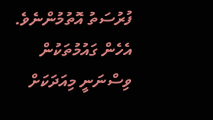ފުރުސަތު އޮތުމުންނެވެ.
އެހެން ގައުމުތަކުން ވިސްނަނީ މިއަދަކަށް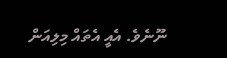ނޫނެވެ. އެއީ އެތައް މިލިއަން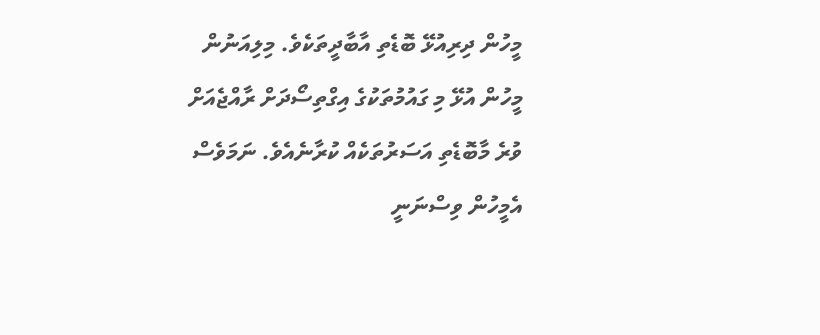މީހުން ދިރިއުޅޭ ބޮޑެތި އާބާދީތަކެވެ. މިލިއަނުން މީހުން އުޅޭ މި ގައުމުތަކުގެ އިގްތިސޯދަށް ރާއްޖެއަށް ވުރެ މާބޮޑެތި އަސަރުތަކެއް ކުރާނެއެވެ. ނަމަވެސް އެމީހުން ވިސްނަނީ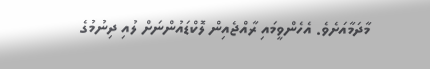މާދަމާއަށެވެ. އެހެންވީމައި ރާއްޖެއިން ލޮކްޑައުންނަށް ލުއި ދިނުމުގެ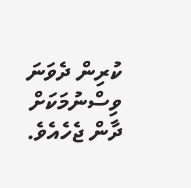ކުރިން ދެވަނަ ވިސްނުމަކަށް ދާން ޖެހެއެވެ.